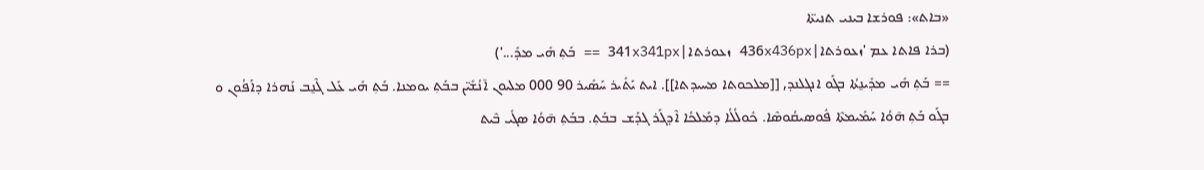«ܒܐܬ»: ܦܘܪܫܐ ܒܝܢܝ ܬܢܝܬ̈ܐ
(ܒܪܐ ܦܐܬܐ ܥܡ 'ܙܥܘܪܬܐ|436x436px ܙܥܘܪܬܐ|341x341px == ܒܰܬܼ ܗܺܝ ܡܕܺ...')
== ܒܰܬܼ ܗܺܝ ܡܕܺܝܢ̱ܬܳܐ ܒܓܰܘ ܐܢܓܠܢܕ, [[ܡܠܟܘܬܐ ܡܚܝܕܬܐ]]. ܐܝܬ ܝܰܬܺܝܪ ܚܰܣܺܝܪ 90 000 ܡܠܝܘܢ ܐ̄ܢܳܫܺܝ̈ܢ ܒܒܰܬܼ ܝܘܡܢܐ. ܒܰܬܼ ܗܺܝ ܥܰܠ ܓܶܢ̱ܒ ܢܰܗܪܐ ܕܐܰܦܳܘܢ ܘ ܒܓܰܘ ܒܰܬܼ ܗ̄ܘܳܐ ܚܰܡܺܝܡܬܶܐ ܦܽܘܣܝܩܳܘܣܶܐ. ܟܽܘܠܳܠܳܐ ܕܡܰܠܟܳܐ ܐܶܕܓܰܪ ܓܕܰܫ ܒܒܰܬܼ. ܒܒܰܬܼ ܗ̄ܘܳܐ ܣܓܺܝ ܒܶܝܬ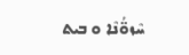ܚܶܙܘ̈ܳܢܶܐ ܘ ܒܝܬ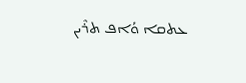ܥܬܩܐ ܘܳܐܦ ܬܪܶܝܢ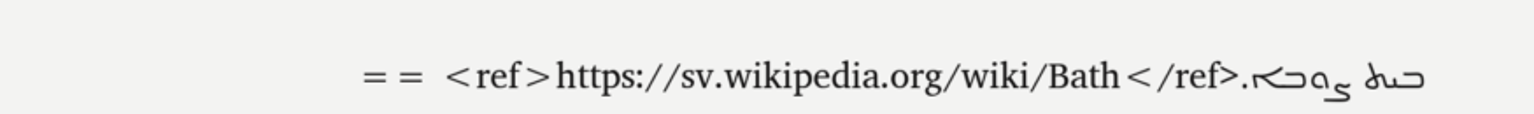ܒܝܬ ܨܘܒܐ.<ref>https://sv.wikipedia.org/wiki/Bath</ref> ==